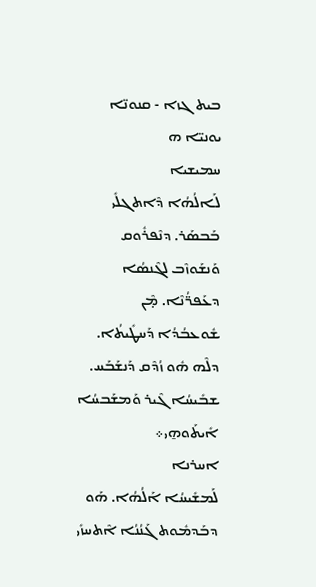ܒܝܬ ܓܙܐ - ܩܢܘܢ̈ܐ ܝܘܢܝ̈ܐ ܗ
ܚܡܝܫܝܐ
ܠܰܐܠܳܗܳܐ ܕܶܐܬܓܠܺܝ ܒܰܒܣܰܪ. ܕܢܶܦܪܽܘܩ ܘܰܢܫܰܘܙܶܒ ܠܓܶܢܣܳܐ ܕܥܰܦܪ̈ܳܢܶܐ. ܡ̣ܶܢ ܫܽܘܥܒܳܕܳܐ ܕܰܚܛܺܝܬܳܐ. ܕܠܶܗ ܗܽܘ ܙܳܕܶܩ ܕܰܢܫܰܒܰܚ. ܫܒܺܝܚܳܐ ܓܶܝܪ ܘܰܡܫܰܒܚܳܐ ܐܺܝܬܰܘܗ̱ܝ܀
ܐܚܪܢܐ
ܠܰܡܫܺܝܚܳܐ ܐܰ‌ܠܳܗܳܐ. ܗܰܘ ܕܒܰܕܡܽܘܬ ܓܰܢܳܢܳܐ ܐܶܬܚܙܺܝ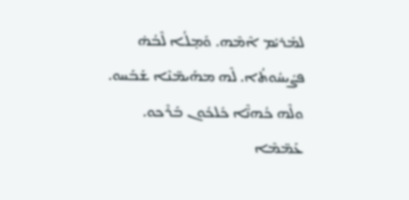ܠܡܰܪܝܰܡ ܐܶܡܶܗ. ܘܰܡ̣ܠܳܐ ܠܶܒܳܗ̇ ܦܨܺܝܚܽܘܬܳܐ. ܠܶܗ ܡܗܰܝܡ̈ܢܶܐ ܫܰܒܰܚܘ. ܘܠܶܗ ܟܳܗܢ̈ܶܐ ܟܽܠܟܽܘܢ ܒܰܪܶܟܘ. ܥܰܡ̈ܡܶܐ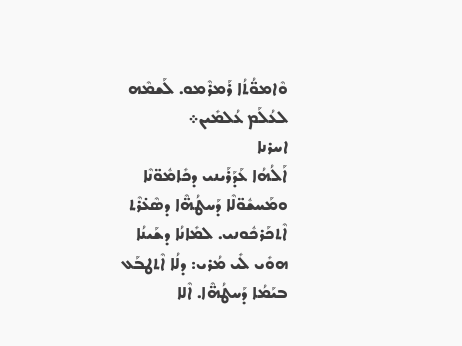ܘܶܐܡܘ̈ܳܬܳܐ ܪܰܡܪܶܡܘ. ܠܰܫܡܶܗ ܠܥܳܠܰܡ ܥܳܠܡܺܝܢ܀
ܐܚܪܢܐ
ܐܰ‌ܠܳܗܳܐ ܥܰܕܰܪܰܝܢܝ ܕܟܺܐܡܽܘ̈ܢܶܐ ܘܡܰܚܫܽܘ̈ܠܶܐ ܕܰܚܛܳܗ̈ܶܐ ܕܣܶܥ̇ܪܶܬ ܐܶܬܟܰܪܟܽܘܢܝ. ܠܡܺܐܢܳܐ ܕܫܰܝܢܳܐ ܗܘܺܝ ܠܺܝ ܡܳܪܝ: ܕܠܳܐ ܐܶܬܛܒܰܥ ܒܝܰܡܳܐ ܕܰܚܛܳܗ̈ܶܐ. ܐܶܠܐ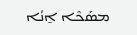ܡܣܰܟܶܐ ܐ̱ܢܳܐ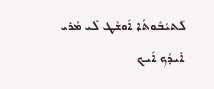ܠܰܬܝܳܒܽܘܬܳܐ ܐܰܘܫܶܛ ܠܺܝ ܡܳܪܝ ܐܺܝܕܳܟ ܐܰܝܟ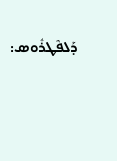ܕܰܠܦܶܛܪܽܘܣ: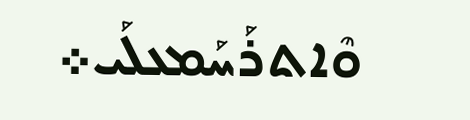ܘܶܐܬܪܰܚܰܡܥܠܰܝ܀